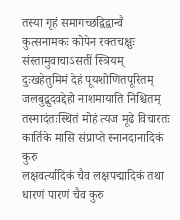तस्या गृहं समागच्छद्विद्वान्वै कुत्सनामकः कोपेन रक्तचक्षुः संस्तामुवाचाऽसतीं स्त्रियम्
दुःखहेतुमिमं देहं पूयशोणितपूरितम्
जलबुद्बुदवद्देहो नाशमायाति निश्चितम्
तस्मादंतःस्थितं मोहं त्यज मूढे विचारतः
कार्तिके मासि संप्राप्ते स्नानदानादिकं कुरु
लक्षवर्त्यादिकं चैव लक्षपद्मादिकं तथा
धारणं पारणं चैव कुरु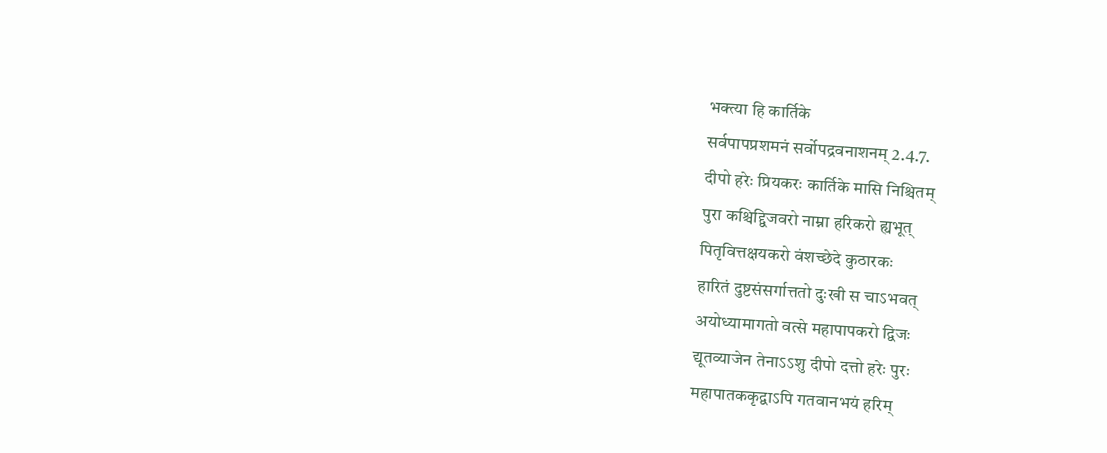भक्त्या हि कार्तिके
सर्वपापप्रशमनं सर्वोपद्रवनाशनम् 2.4.7.
दीपो हरेः प्रियकरः कार्तिके मासि निश्चितम्
पुरा कश्चिद्द्विजवरो नाम्ना हरिकरो ह्यभूत्
पितृवित्तक्षयकरो वंशच्छेदे कुठारकः
हारितं दुष्टसंसर्गात्ततो दुःखी स चाऽभवत्
अयोध्यामागतो वत्से महापापकरो द्विजः
द्यूतव्याजेन तेनाऽऽशु दीपो दत्तो हरेः पुरः
महापातककृद्वाऽपि गतवानभयं हरिम्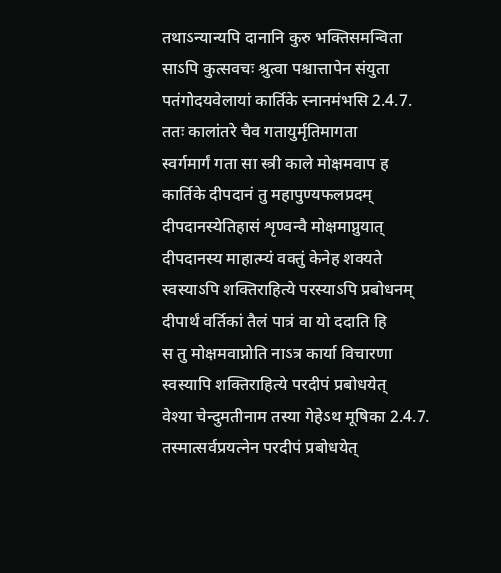तथाऽन्यान्यपि दानानि कुरु भक्तिसमन्विता
साऽपि कुत्सवचः श्रुत्वा पश्चात्तापेन संयुता
पतंगोदयवेलायां कार्तिके स्नानमंभसि 2.4.7.
ततः कालांतरे चैव गतायुर्मृतिमागता
स्वर्गमार्गं गता सा स्त्री काले मोक्षमवाप ह
कार्तिके दीपदानं तु महापुण्यफलप्रदम्
दीपदानस्येतिहासं शृण्वन्वै मोक्षमाप्नुयात्
दीपदानस्य माहात्म्यं वक्तुं केनेह शक्यते
स्वस्याऽपि शक्तिराहित्ये परस्याऽपि प्रबोधनम्
दीपार्थं वर्तिकां तैलं पात्रं वा यो ददाति हि
स तु मोक्षमवाप्नोति नाऽत्र कार्या विचारणा
स्वस्यापि शक्तिराहित्ये परदीपं प्रबोधयेत्
वेश्या चेन्दुमतीनाम तस्या गेहेऽथ मूषिका 2.4.7.
तस्मात्सर्वप्रयत्नेन परदीपं प्रबोधयेत्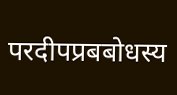परदीपप्रबबोधस्य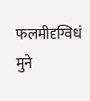फलमीदृग्विधं मुने